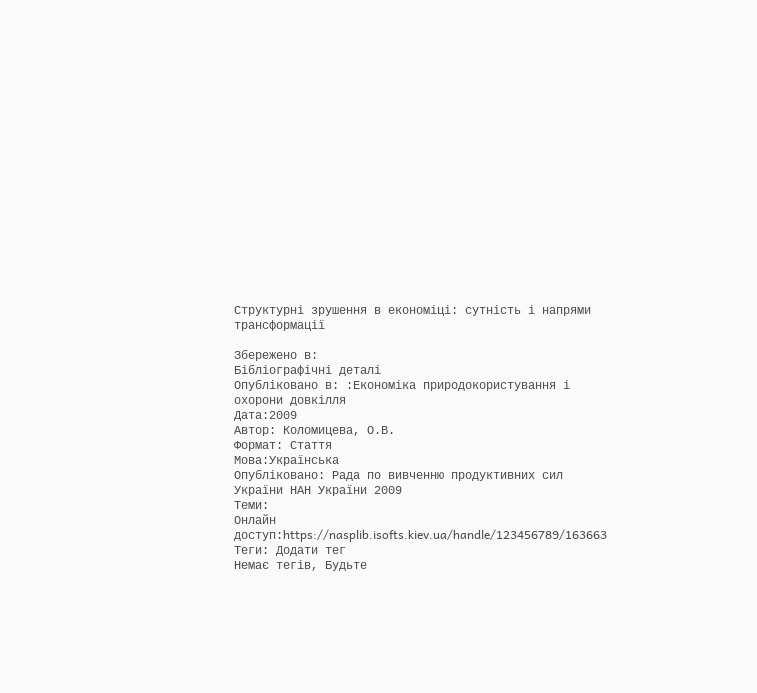Структурні зрушення в економіці: сутність і напрями трансформації

Збережено в:
Бібліографічні деталі
Опубліковано в: :Економіка природокористування і охорони довкілля
Дата:2009
Автор: Коломицева, О.В.
Формат: Стаття
Мова:Українська
Опубліковано: Рада по вивченню продуктивних сил України НАН України 2009
Теми:
Онлайн доступ:https://nasplib.isofts.kiev.ua/handle/123456789/163663
Теги: Додати тег
Немає тегів, Будьте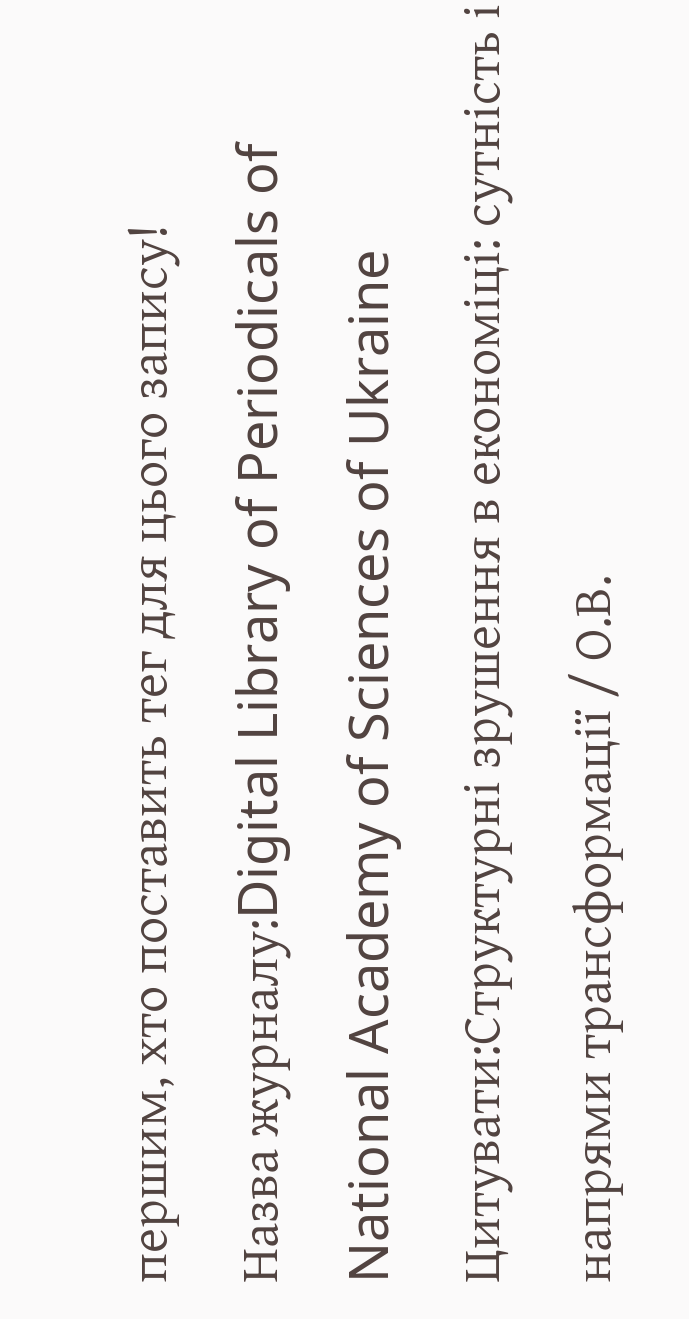першим, хто поставить тег для цього запису!
Назва журналу:Digital Library of Periodicals of National Academy of Sciences of Ukraine
Цитувати:Структурні зрушення в економіці: сутність і напрями трансформації / О.В.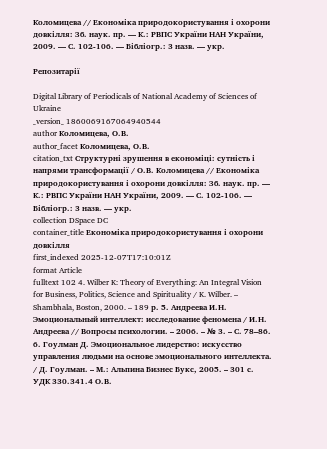Коломицева // Економіка природокористування і охорони довкілля: Зб. наук. пр. — К.: РВПС України НАН України, 2009. — С. 102-106. — Бібліогр.: 3 назв. — укр.

Репозитарії

Digital Library of Periodicals of National Academy of Sciences of Ukraine
_version_ 1860069167064940544
author Коломицева, О.В.
author_facet Коломицева, О.В.
citation_txt Структурні зрушення в економіці: сутність і напрями трансформації / О.В. Коломицева // Економіка природокористування і охорони довкілля: Зб. наук. пр. — К.: РВПС України НАН України, 2009. — С. 102-106. — Бібліогр.: 3 назв. — укр.
collection DSpace DC
container_title Економіка природокористування і охорони довкілля
first_indexed 2025-12-07T17:10:01Z
format Article
fulltext 102 4. Wilber K: Theory of Everything: An Integral Vision for Business, Politics, Science and Spirituality / K. Wilber. – Shambhala, Boston, 2000. – 189 р. 5. Андреева И.Н. Эмоциональный интеллект: исследование феномена / И.Н. Андреева // Вопросы психологии. – 2006. – № 3. – С. 78–86. 6. Гоулман Д. Эмоциональное лидерство: искусство управления людьми на основе эмоционального интеллекта. / Д. Гоулман. – М.: Альпина Бизнес Букс, 2005. – 301 с. УДК 330.341.4 О.В.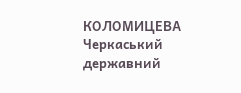КОЛОМИЦЕВА Черкаський державний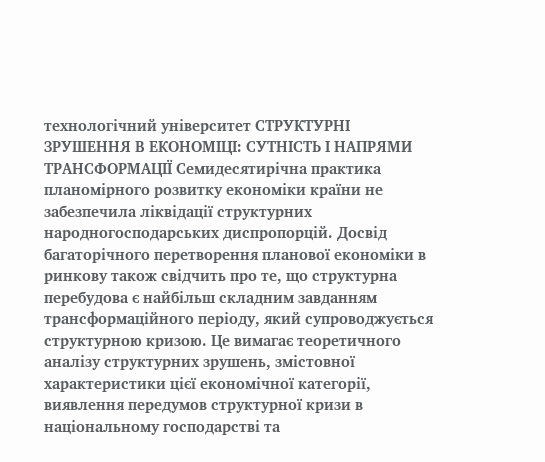технологічний університет СТРУКТУРНІ ЗРУШЕННЯ В ЕКОНОМІЦІ: СУТНІСТЬ І НАПРЯМИ ТРАНСФОРМАЦІЇ Семидесятирічна практика планомірного розвитку економіки країни не забезпечила ліквідації структурних народногосподарських диспропорцій. Досвід багаторічного перетворення планової економіки в ринкову також свідчить про те, що структурна перебудова є найбільш складним завданням трансформаційного періоду, який супроводжується структурною кризою. Це вимагає теоретичного аналізу структурних зрушень, змістовної характеристики цієї економічної категорії, виявлення передумов структурної кризи в національному господарстві та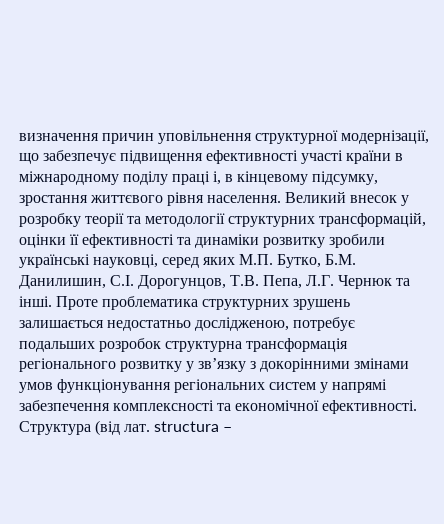визначення причин уповільнення структурної модернізації, що забезпечує підвищення ефективності участі країни в міжнародному поділу праці і, в кінцевому підсумку, зростання життєвого рівня населення. Великий внесок у розробку теорії та методології структурних трансформацій, оцінки її ефективності та динаміки розвитку зробили українські науковці, серед яких М.П. Бутко, Б.М. Данилишин, С.І. Дорогунцов, Т.В. Пепа, Л.Г. Чернюк та інші. Проте проблематика структурних зрушень залишається недостатньо дослідженою, потребує подальших розробок структурна трансформація регіонального розвитку у зв’язку з докорінними змінами умов функціонування регіональних систем у напрямі забезпечення комплексності та економічної ефективності. Структура (від лат. structura –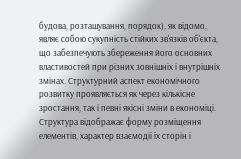будова, розташування, порядок), як відомо, являє собою сукупність стійких зв'язків об'єкта, що забезпечують збереження його основних властивостей при різних зовнішніх і внутрішніх змінах. Структурний аспект економічного розвитку проявляється як через кількісне зростання, так і певні якісні зміни в економіці. Структура відображає форму розміщення елементів, характер взаємодії їх сторін і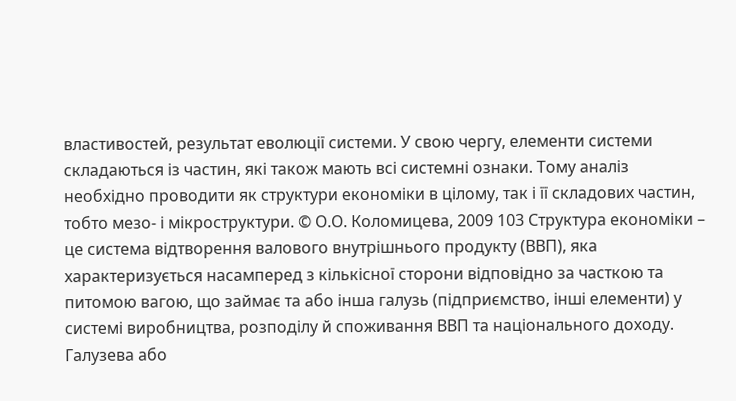властивостей, результат еволюції системи. У свою чергу, елементи системи складаються із частин, які також мають всі системні ознаки. Тому аналіз необхідно проводити як структури економіки в цілому, так і її складових частин, тобто мезо- і мікроструктури. © О.О. Коломицева, 2009 103 Структура економіки – це система відтворення валового внутрішнього продукту (ВВП), яка характеризується насамперед з кількісної сторони відповідно за часткою та питомою вагою, що займає та або інша галузь (підприємство, інші елементи) у системі виробництва, розподілу й споживання ВВП та національного доходу. Галузева або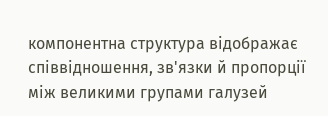компонентна структура відображає співвідношення, зв'язки й пропорції між великими групами галузей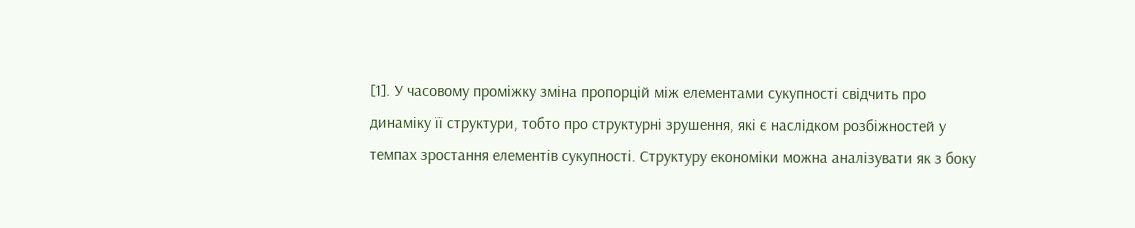[1]. У часовому проміжку зміна пропорцій між елементами сукупності свідчить про динаміку її структури, тобто про структурні зрушення, які є наслідком розбіжностей у темпах зростання елементів сукупності. Структуру економіки можна аналізувати як з боку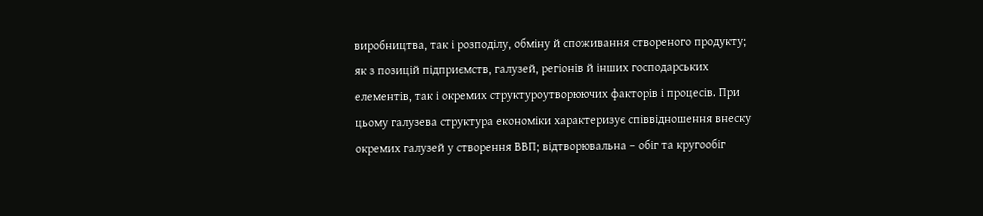виробництва, так і розподілу, обміну й споживання створеного продукту; як з позицій підприємств, галузей, регіонів й інших господарських елементів, так і окремих структуроутворюючих факторів і процесів. При цьому галузева структура економіки характеризує співвідношення внеску окремих галузей у створення ВВП; відтворювальна – обіг та кругообіг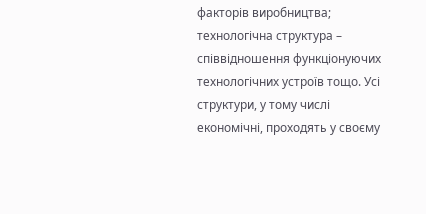факторів виробництва; технологічна структура – співвідношення функціонуючих технологічних устроїв тощо. Усі структури, у тому числі економічні, проходять у своєму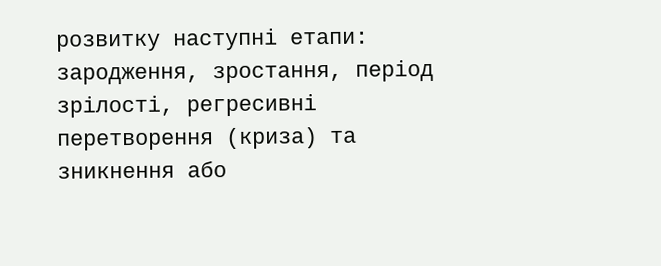розвитку наступні етапи: зародження, зростання, період зрілості, регресивні перетворення (криза) та зникнення або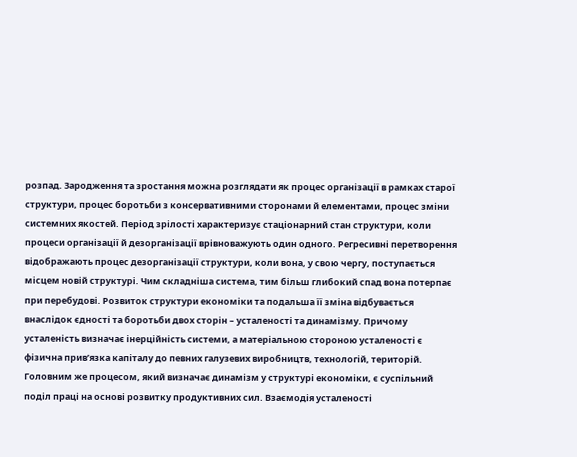розпад. Зародження та зростання можна розглядати як процес організації в рамках старої структури, процес боротьби з консервативними сторонами й елементами, процес зміни системних якостей. Період зрілості характеризує стаціонарний стан структури, коли процеси організації й дезорганізації врівноважують один одного. Регресивні перетворення відображають процес дезорганізації структури, коли вона, у свою чергу, поступається місцем новій структурі. Чим складніша система, тим більш глибокий спад вона потерпає при перебудові. Розвиток структури економіки та подальша її зміна відбувається внаслідок єдності та боротьби двох сторін – усталеності та динамізму. Причому усталеність визначає інерційність системи, а матеріальною стороною усталеності є фізична прив’язка капіталу до певних галузевих виробництв, технологій, територій. Головним же процесом, який визначає динамізм у структурі економіки, є суспільний поділ праці на основі розвитку продуктивних сил. Взаємодія усталеності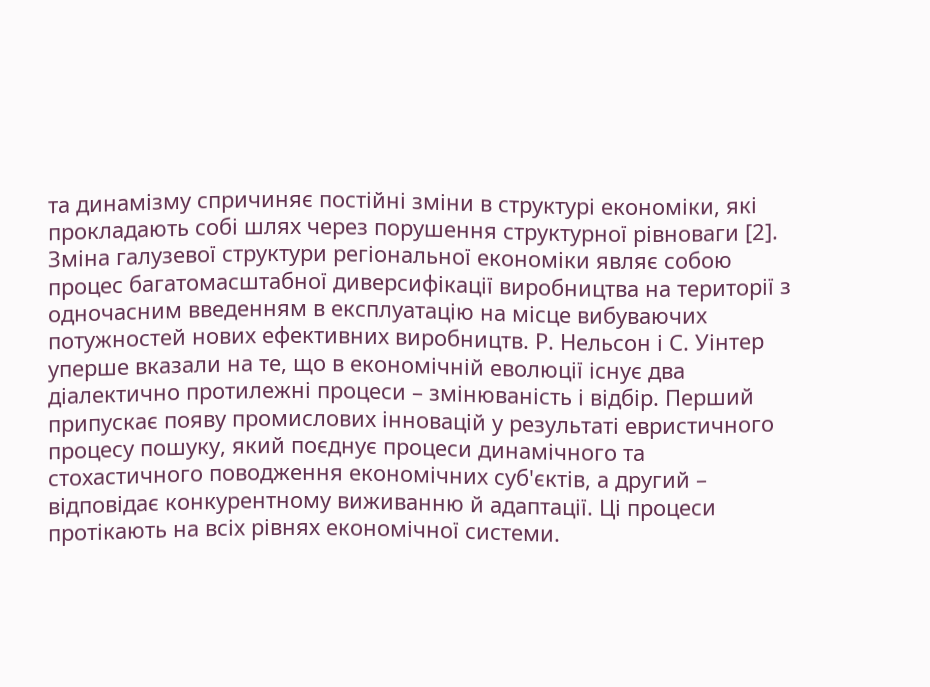та динамізму спричиняє постійні зміни в структурі економіки, які прокладають собі шлях через порушення структурної рівноваги [2]. Зміна галузевої структури регіональної економіки являє собою процес багатомасштабної диверсифікації виробництва на території з одночасним введенням в експлуатацію на місце вибуваючих потужностей нових ефективних виробництв. Р. Нельсон і С. Уінтер уперше вказали на те, що в економічній еволюції існує два діалектично протилежні процеси – змінюваність і відбір. Перший припускає появу промислових інновацій у результаті евристичного процесу пошуку, який поєднує процеси динамічного та стохастичного поводження економічних суб'єктів, а другий – відповідає конкурентному виживанню й адаптації. Ці процеси протікають на всіх рівнях економічної системи.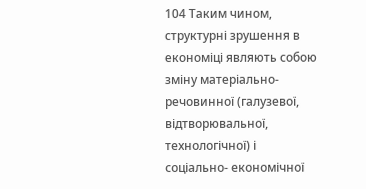104 Таким чином, структурні зрушення в економіці являють собою зміну матеріально-речовинної (галузевої, відтворювальної, технологічної) і соціально- економічної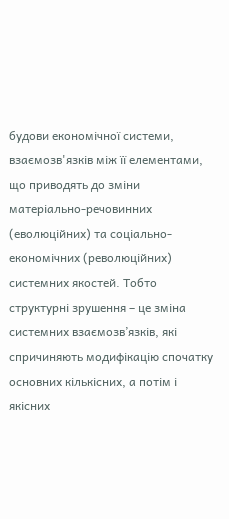будови економічної системи, взаємозв'язків між її елементами, що приводять до зміни матеріально-речовинних (еволюційних) та соціально- економічних (революційних) системних якостей. Тобто структурні зрушення – це зміна системних взаємозв’язків, які спричиняють модифікацію спочатку основних кількісних, а потім і якісних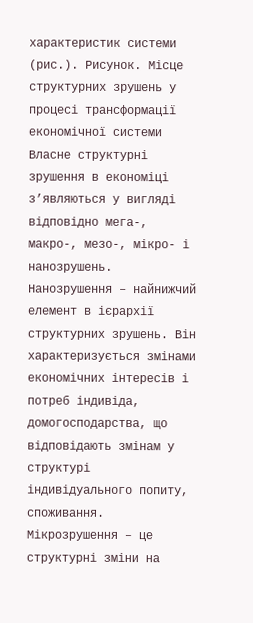характеристик системи (рис.). Рисунок. Місце структурних зрушень у процесі трансформації економічної системи Власне структурні зрушення в економіці з’являються у вигляді відповідно мега-, макро-, мезо-, мікро- і нанозрушень. Нанозрушення – найнижчий елемент в ієрархії структурних зрушень. Він характеризується змінами економічних інтересів і потреб індивіда, домогосподарства, що відповідають змінам у структурі індивідуального попиту, споживання. Мікрозрушення – це структурні зміни на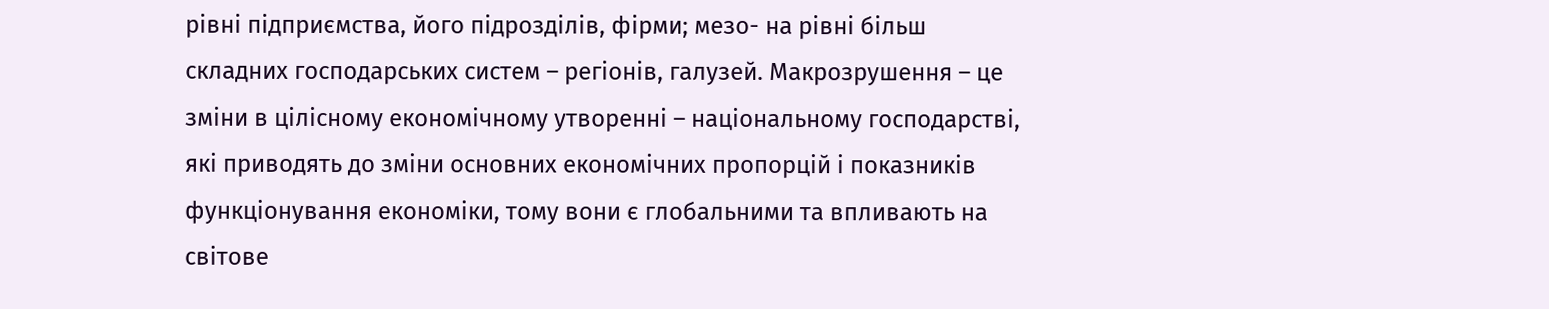рівні підприємства, його підрозділів, фірми; мезо- на рівні більш складних господарських систем – регіонів, галузей. Макрозрушення – це зміни в цілісному економічному утворенні – національному господарстві, які приводять до зміни основних економічних пропорцій і показників функціонування економіки, тому вони є глобальними та впливають на світове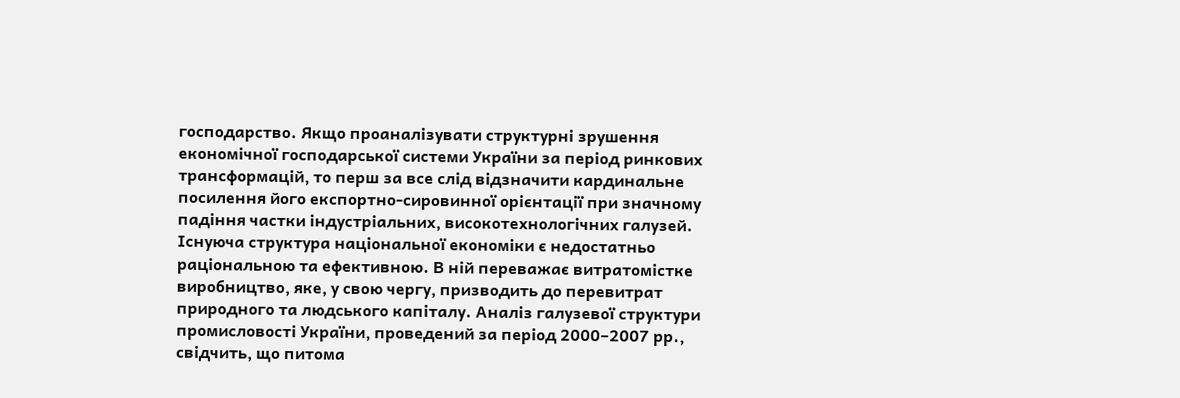господарство. Якщо проаналізувати структурні зрушення економічної господарської системи України за період ринкових трансформацій, то перш за все слід відзначити кардинальне посилення його експортно-сировинної орієнтації при значному падіння частки індустріальних, високотехнологічних галузей. Існуюча структура національної економіки є недостатньо раціональною та ефективною. В ній переважає витратомістке виробництво, яке, у свою чергу, призводить до перевитрат природного та людського капіталу. Аналіз галузевої структури промисловості України, проведений за період 2000–2007 рр., свідчить, що питома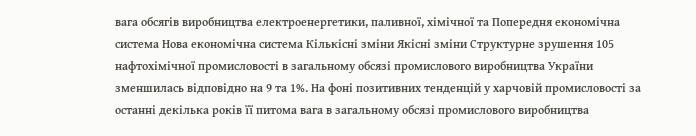вага обсягів виробництва електроенергетики, паливної, хімічної та Попередня економічна система Нова економічна система Кількісні зміни Якісні зміни Структурне зрушення 105 нафтохімічної промисловості в загальному обсязі промислового виробництва України зменшилась відповідно на 9 та 1%. На фоні позитивних тенденцій у харчовій промисловості за останні декілька років її питома вага в загальному обсязі промислового виробництва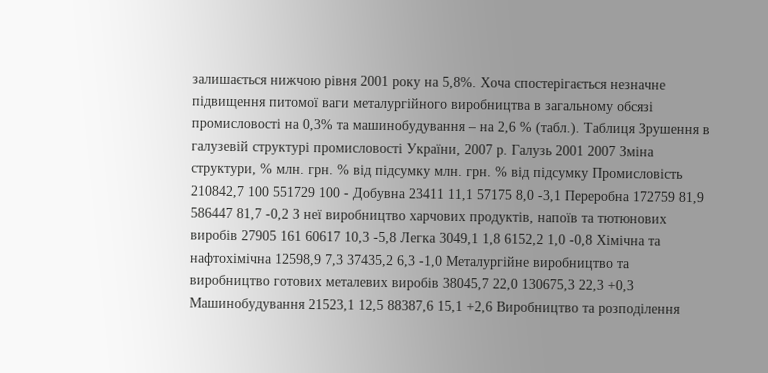залишається нижчою рівня 2001 року на 5,8%. Хоча спостерігається незначне підвищення питомої ваги металургійного виробництва в загальному обсязі промисловості на 0,3% та машинобудування – на 2,6 % (табл.). Таблиця Зрушення в галузевій структурі промисловості України, 2007 р. Галузь 2001 2007 Зміна структури, % млн. грн. % від підсумку млн. грн. % від підсумку Промисловість 210842,7 100 551729 100 - Добувна 23411 11,1 57175 8,0 -3,1 Переробна 172759 81,9 586447 81,7 -0,2 З неї виробництво харчових продуктів, напоїв та тютюнових виробів 27905 161 60617 10,3 -5,8 Легка 3049,1 1,8 6152,2 1,0 -0,8 Хімічна та нафтохімічна 12598,9 7,3 37435,2 6,3 -1,0 Металургійне виробництво та виробництво готових металевих виробів 38045,7 22,0 130675,3 22,3 +0,3 Машинобудування 21523,1 12,5 88387,6 15,1 +2,6 Виробництво та розподілення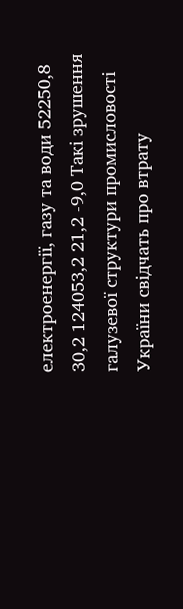електроенергії, газу та води 52250,8 30,2 124053,2 21,2 -9,0 Такі зрушення галузевої структури промисловості України свідчать про втрату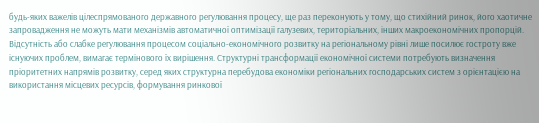будь-яких важелів цілеспрямованого державного регулювання процесу, ще раз переконують у тому, що стихійний ринок, його хаотичне запровадження не можуть мати механізмів автоматичної оптимізації галузевих, територіальних, інших макроекономічних пропорцій. Відсутність або слабке регулювання процесом соціально-економічного розвитку на регіональному рівні лише посилює гостроту вже існуючих проблем, вимагає термінового їх вирішення. Структурні трансформації економічної системи потребують визначення пріоритетних напрямів розвитку, серед яких структурна перебудова економіки регіональних господарських систем з орієнтацією на використання місцевих ресурсів, формування ринкової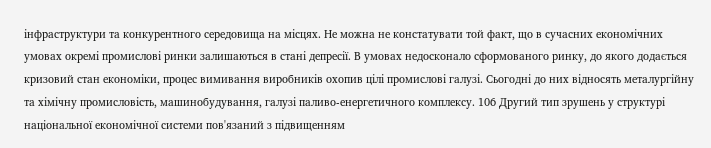інфраструктури та конкурентного середовища на місцях. Не можна не констатувати той факт, що в сучасних економічних умовах окремі промислові ринки залишаються в стані депресії. В умовах недосконало сформованого ринку, до якого додається кризовий стан економіки, процес вимивання виробників охопив цілі промислові галузі. Сьогодні до них відносять металургійну та хімічну промисловість, машинобудування, галузі паливо-енергетичного комплексу. 106 Другий тип зрушень у структурі національної економічної системи пов'язаний з підвищенням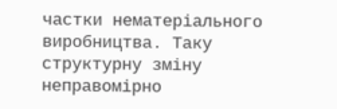частки нематеріального виробництва. Таку структурну зміну неправомірно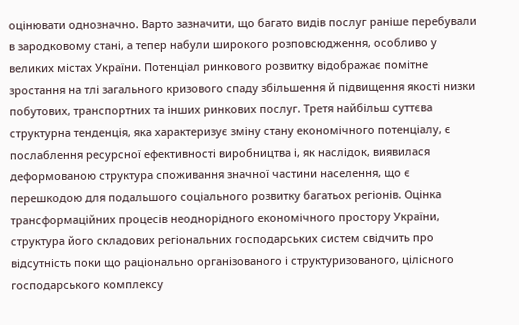оцінювати однозначно. Варто зазначити, що багато видів послуг раніше перебували в зародковому стані, а тепер набули широкого розповсюдження, особливо у великих містах України. Потенціал ринкового розвитку відображає помітне зростання на тлі загального кризового спаду збільшення й підвищення якості низки побутових, транспортних та інших ринкових послуг. Третя найбільш суттєва структурна тенденція, яка характеризує зміну стану економічного потенціалу, є послаблення ресурсної ефективності виробництва і, як наслідок, виявилася деформованою структура споживання значної частини населення, що є перешкодою для подальшого соціального розвитку багатьох регіонів. Оцінка трансформаційних процесів неоднорідного економічного простору України, структура його складових регіональних господарських систем свідчить про відсутність поки що раціонально організованого і структуризованого, цілісного господарського комплексу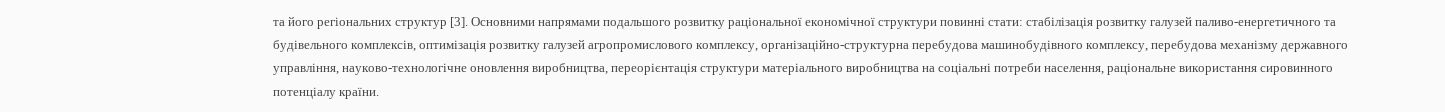та його регіональних структур [3]. Основними напрямами подальшого розвитку раціональної економічної структури повинні стати: стабілізація розвитку галузей паливо-енергетичного та будівельного комплексів, оптимізація розвитку галузей агропромислового комплексу, організаційно-структурна перебудова машинобудівного комплексу, перебудова механізму державного управління, науково-технологічне оновлення виробництва, переорієнтація структури матеріального виробництва на соціальні потреби населення, раціональне використання сировинного потенціалу країни.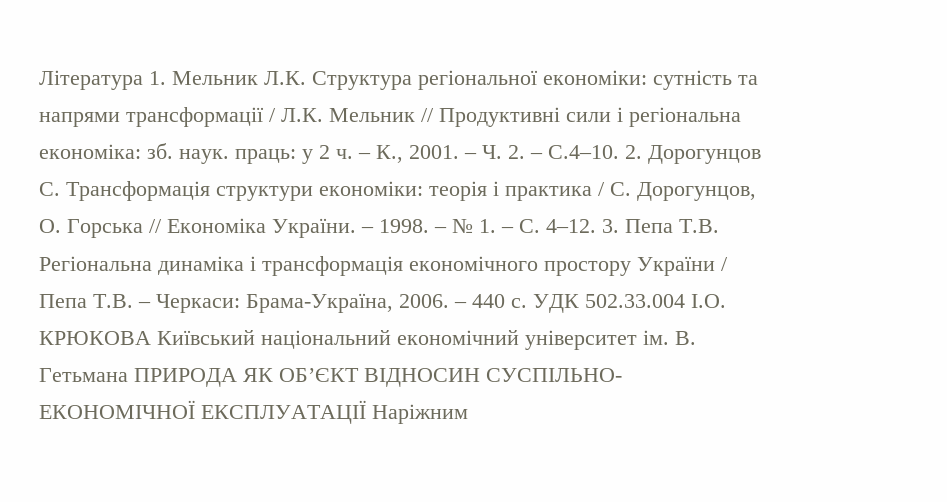Література 1. Мельник Л.К. Структура регіональної економіки: сутність та напрями трансформації / Л.К. Мельник // Продуктивні сили і регіональна економіка: зб. наук. праць: у 2 ч. – К., 2001. – Ч. 2. – С.4–10. 2. Дорогунцов С. Трансформація структури економіки: теорія і практика / С. Дорогунцов, О. Горська // Економіка України. – 1998. – № 1. – С. 4–12. 3. Пепа Т.В. Регіональна динаміка і трансформація економічного простору України / Пепа Т.В. – Черкаси: Брама-Україна, 2006. – 440 с. УДК 502.33.004 І.О. КРЮКОВА Київський національний економічний університет ім. В. Гетьмана ПРИРОДА ЯК ОБ’ЄКТ ВІДНОСИН СУСПІЛЬНО-ЕКОНОМІЧНОЇ ЕКСПЛУАТАЦІЇ Наріжним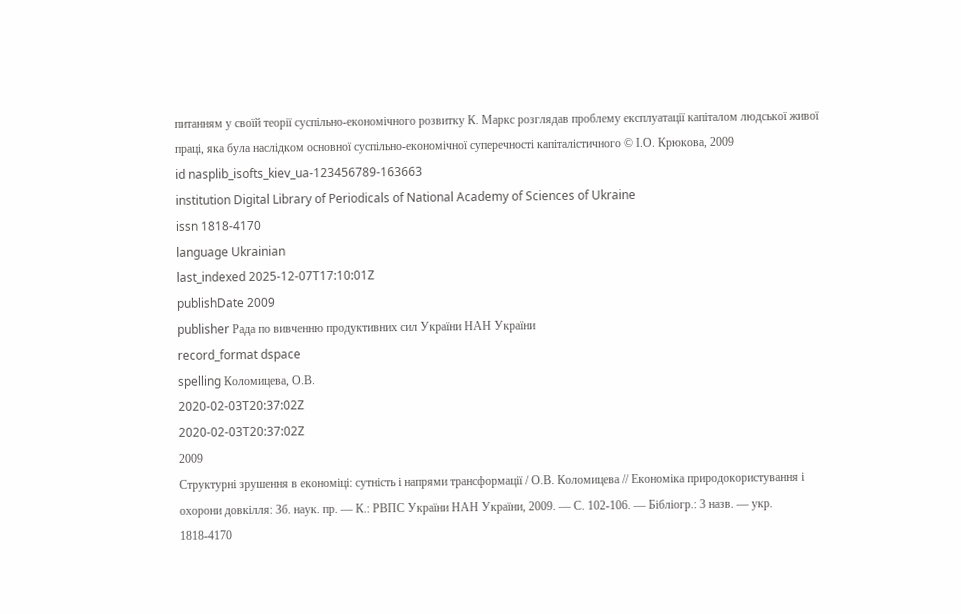питанням у своїй теорії суспільно-економічного розвитку К. Маркс розглядав проблему експлуатації капіталом людської живої праці, яка була наслідком основної суспільно-економічної суперечності капіталістичного © І.О. Крюкова, 2009
id nasplib_isofts_kiev_ua-123456789-163663
institution Digital Library of Periodicals of National Academy of Sciences of Ukraine
issn 1818-4170
language Ukrainian
last_indexed 2025-12-07T17:10:01Z
publishDate 2009
publisher Рада по вивченню продуктивних сил України НАН України
record_format dspace
spelling Коломицева, О.В.
2020-02-03T20:37:02Z
2020-02-03T20:37:02Z
2009
Структурні зрушення в економіці: сутність і напрями трансформації / О.В. Коломицева // Економіка природокористування і охорони довкілля: Зб. наук. пр. — К.: РВПС України НАН України, 2009. — С. 102-106. — Бібліогр.: 3 назв. — укр.
1818-4170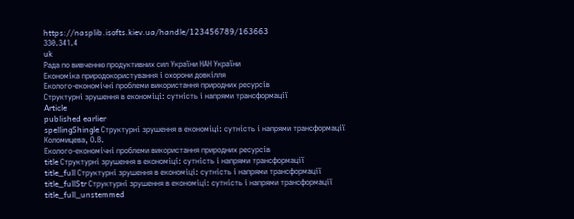https://nasplib.isofts.kiev.ua/handle/123456789/163663
330.341.4
uk
Рада по вивченню продуктивних сил України НАН України
Економіка природокористування і охорони довкілля
Еколого-економічні проблеми використання природних ресурсів
Структурні зрушення в економіці: сутність і напрями трансформації
Article
published earlier
spellingShingle Структурні зрушення в економіці: сутність і напрями трансформації
Коломицева, О.В.
Еколого-економічні проблеми використання природних ресурсів
title Структурні зрушення в економіці: сутність і напрями трансформації
title_full Структурні зрушення в економіці: сутність і напрями трансформації
title_fullStr Структурні зрушення в економіці: сутність і напрями трансформації
title_full_unstemmed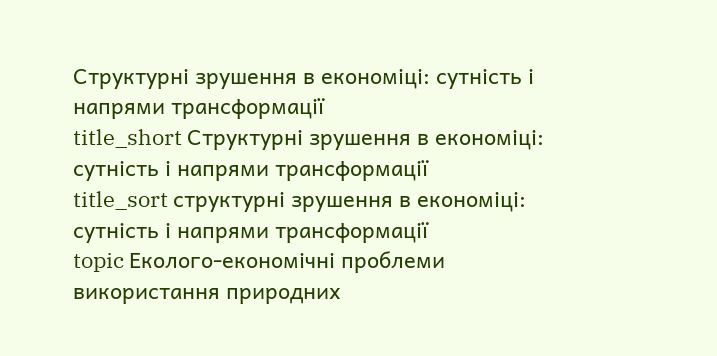Структурні зрушення в економіці: сутність і напрями трансформації
title_short Структурні зрушення в економіці: сутність і напрями трансформації
title_sort структурні зрушення в економіці: сутність і напрями трансформації
topic Еколого-економічні проблеми використання природних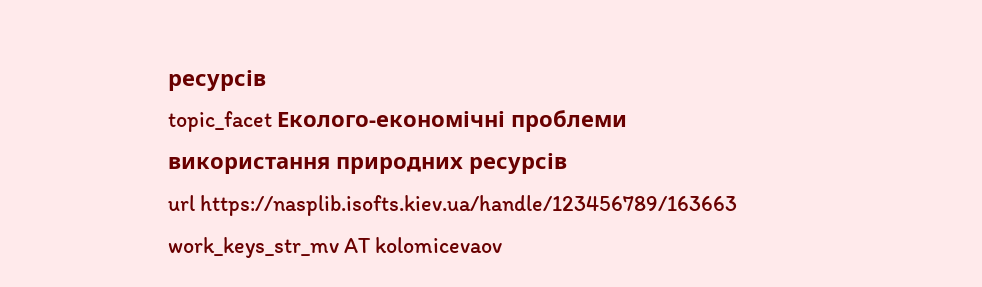ресурсів
topic_facet Еколого-економічні проблеми використання природних ресурсів
url https://nasplib.isofts.kiev.ua/handle/123456789/163663
work_keys_str_mv AT kolomicevaov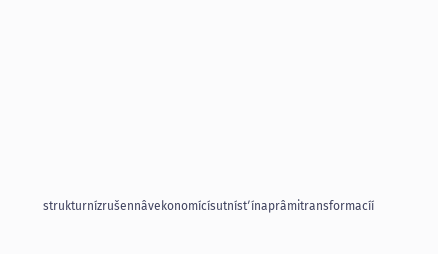strukturnízrušennâvekonomícísutnístʹínaprâmitransformacíí